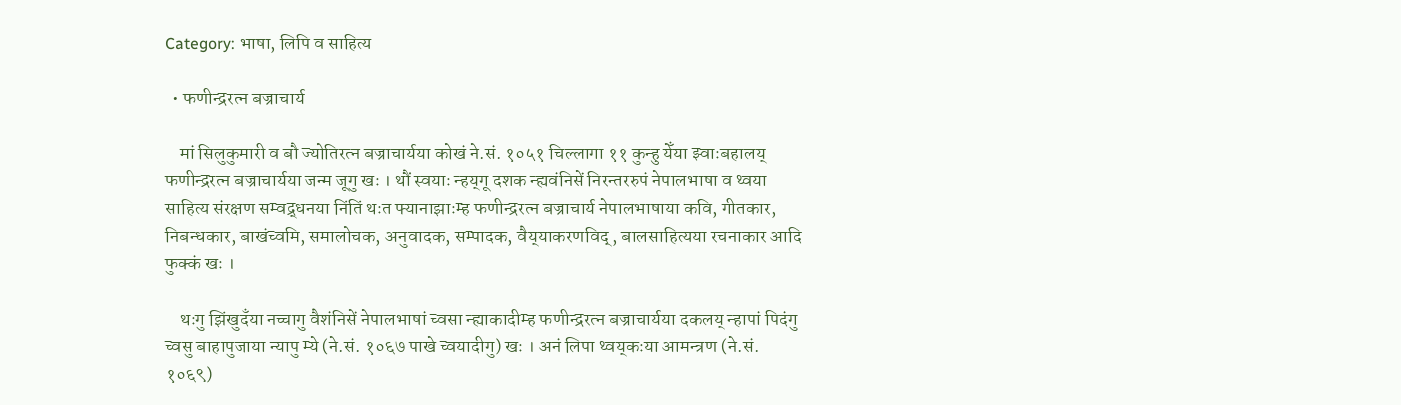Category: भाषा, लिपि व साहित्य

  • फणीन्द्ररत्न बज्राचार्य

    मां सिलुकुमारी व बौ ज्योतिरत्न बज्राचार्यया कोखं ने.सं. १०५१ चिल्लागा ११ कुन्हु येँया झ्वाःबहालय् फणीन्द्ररत्न बज्राचार्यया जन्म जूगु खः । थौं स्वयाः न्हय्‌गू दशक न्ह्यवंनिसें निरन्तररुपं नेपालभाषा व थ्वया साहित्य संरक्षण सम्वद्र्धनया निंतिं थःत फ्यानाझाःम्ह फणीन्द्ररत्न बज्राचार्य नेपालभाषाया कवि, गीतकार, निबन्धकार, बाखंच्वमि, समालोचक, अनुवादक, सम्पादक, वैय्‌याकरणविद्, बालसाहित्यया रचनाकार आदि फुक्कं खः ।

    थःगु झिंखुदँया नच्चागु वैशंनिसें नेपालभाषां च्वसा न्ह्याकादीम्ह फणीन्द्ररत्न बज्राचार्यया दकलय् न्हापां पिदंगु च्वसु बाहापुजाया न्यापु म्ये (ने.सं. १०६७ पाखे च्वयादीगु) खः । अनं लिपा थ्वय्‌कःया आमन्त्रण (ने.सं. १०६९)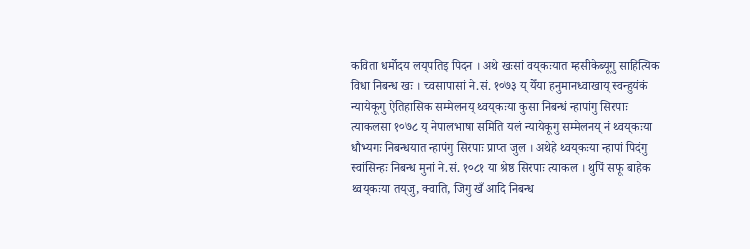कविता धर्मोदय लय्‌पतिइ पिदन । अथे खःसां वय्‌कःयात म्हसीकेब्यूगु साहित्यिक विधा निबन्ध खः । च्वसापासां ने.सं. १०७३ य् येँया हनुमानध्वाखाय् स्वन्हुयंकं न्यायेकूगु ऐतिहासिक सम्मेलनय् थ्वय्‌कःया कुसा निबन्धं न्हापांगु सिरपाः त्याकलसा १०७८ य् नेपालभाषा समिति यलं न्यायेकूगु सम्मेलनय् नं थ्वय्‌कःया धौभ्यगः निबन्धयात न्हापंगु सिरपाः प्राप्त जुल । अथेहे थ्वय्‌कःया न्हापां पिदंगु स्वांसिन्हः निबन्ध मुनां ने.सं. १०८१ या श्रेष्ठ सिरपाः त्याकल । थुपिं सफू बाहेक थ्वय्‌कःया तय्‌जु, क्वाति, जिगु खँ आदि निबन्ध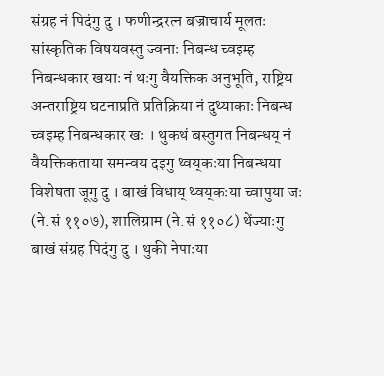संग्रह नं पिदंगु दु । फणीन्द्ररत्न बज्राचार्य मूलतः सांस्कृतिक विषयवस्तु ज्वनाः निबन्ध च्वइम्ह निबन्धकार खयाः नं थःगु वैयक्तिक अनुभूति, राष्ट्रिय अन्तराष्ट्रिय घटनाप्रति प्रतिक्रिया नं दुथ्याकाः निबन्ध च्वइम्ह निबन्धकार खः । थुकथं बस्तुगत निबन्धय् नं वैयक्तिकताया समन्वय दइगु थ्वय्‌कःया निबन्धया विशेषता जूगु दु । बाखं विधाय् थ्वय्‌कःया च्वापुया जः (ने.सं ११०७), शालिग्राम (ने.सं ११०८) थेंज्याःगु बाखं संग्रह पिदंगु दु । थुकी नेपाःया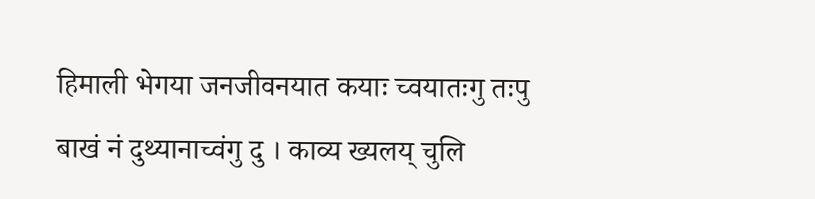हिमाली भेगया जनजीवनयात कयाः च्वयातःगु तःपु बाखं नं दुथ्यानाच्वंगु दु । काव्य ख्यलय् चुलि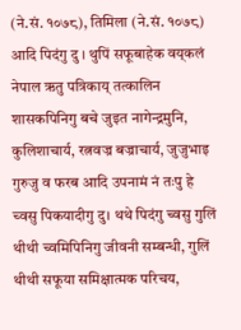(ने.सं. १०७८), तिमिला (ने.सं. १०७८) आदि पिदंगु दु । थुपिं सफूबाहेक वय्‌कलं नेपाल ऋतु पत्रिकाय् तत्कालिन शासकपिनिगु बचे जुइत नागेन्द्रमुनि, कुलिशाचार्य, रत्नवज्र बज्राचार्य, जुजुभाइ गुरुजु व फरब आदि उपनामं नं तःपु हे च्वसु पिकयादीगु दु। थथे पिदंगु च्वसु गुलिं थीथी च्वमिपिनिगु जीवनी सम्बन्धी, गुलिं थीथी सफूया समिक्षात्मक परिचय,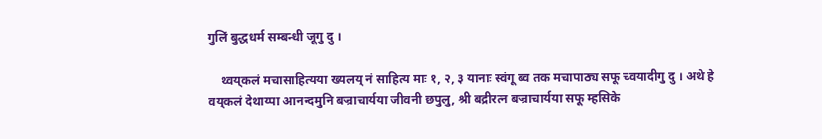गुलिं बुद्धधर्म सम्बन्धी जूगु दु ।

    थ्वय्‌कलं मचासाहित्यया ख्यलय् नं साहित्य माः १, २, ३ यानाः स्वंगू ब्व तक मचापाठ्य सफू च्वयादीगु दु । अथे हे वय्‌कलं देथाय्पा आनन्दमुनि बज्राचार्यया जीवनी छपुलु, श्री बद्रीरत्न बज्राचार्यया सफू म्हसिके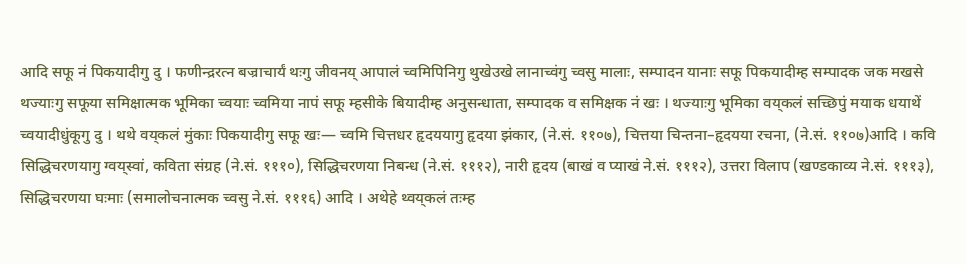आदि सफू नं पिकयादीगु दु । फणीन्द्ररत्न बज्राचार्यं थःगु जीवनय् आपालं च्वमिपिनिगु थुखेउखे लानाच्वंगु च्वसु मालाः, सम्पादन यानाः सफू पिकयादीम्ह सम्पादक जक मखसे थज्याःगु सफूया समिक्षात्मक भूमिका च्वयाः च्वमिया नापं सफू म्हसीके बियादीम्ह अनुसन्धाता, सम्पादक व समिक्षक नं खः । थज्याःगु भूमिका वय्‌कलं सच्छिपुं मयाक धयाथें च्वयादीधुंकूगु दु । थथे वय्‌कलं मुंकाः पिकयादीगु सफू खः— च्वमि चित्तधर हृदययागु हृदया झंकार, (ने.सं. ११०७), चित्तया चिन्तना–हृदयया रचना, (ने.सं. ११०७)आदि । कवि सिद्धिचरणयागु ग्वय्‌स्वां, कविता संग्रह (ने.सं. १११०), सिद्धिचरणया निबन्ध (ने.सं. १११२), नारी हृदय (बाखं व प्याखं ने.सं. १११२), उत्तरा विलाप (खण्डकाव्य ने.सं. १११३), सिद्धिचरणया घःमाः (समालोचनात्मक च्वसु ने.सं. १११६) आदि । अथेहे थ्वय्‌कलं तःम्ह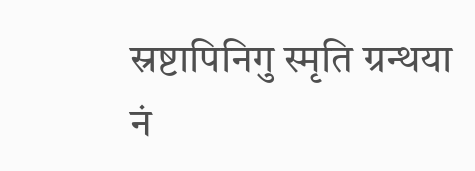स्रष्टापिनिगु स्मृति ग्रन्थया नं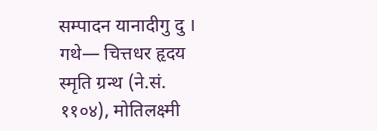सम्पादन यानादीगु दु । गथे— चित्तधर हृदय स्मृति ग्रन्थ (ने.सं. ११०४), मोतिलक्ष्मी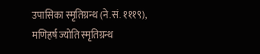उपासिका स्मृतिग्रन्थ (ने.सं. १११९), मणिहर्ष ज्योति स्मृतिग्रन्थ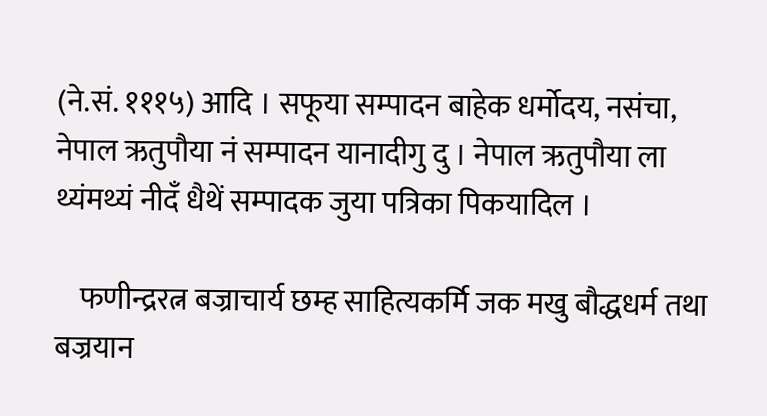(ने.सं. १११५) आदि । सफूया सम्पादन बाहेक धर्मोदय, नसंचा, नेपाल ऋतुपौया नं सम्पादन यानादीगु दु । नेपाल ऋतुपौया ला थ्यंमथ्यं नीदँ धैथें सम्पादक जुया पत्रिका पिकयादिल ।

    फणीन्द्ररत्न बज्राचार्य छम्ह साहित्यकर्मि जक मखु बौद्धधर्म तथा बज्रयान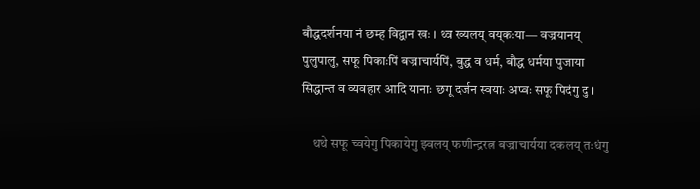बौद्धदर्शनया नं छम्ह विद्वान खः । थ्व ख्यलय् वय्‌कःया— वज्रयानय् पुलुपालु, सफू पिकाःपिं बज्राचार्यपिं, बुद्ध व धर्म, बौद्ध धर्मया पुजाया सिद्धान्त व व्यवहार आदि यानाः छगू दर्जन स्वयाः अप्वः सफू पिदंगु दु ।

    थथे सफू च्वयेगु पिकायेगु झ्वलय् फणीन्द्ररत्न बज्राचार्यया दकलय् तःधंगु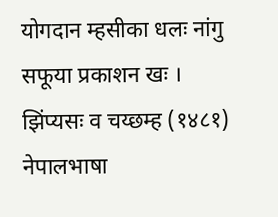योगदान म्हसीका धलः नांगु सफूया प्रकाशन खः । झिंप्यसः व चय्छम्ह (१४८१) नेपालभाषा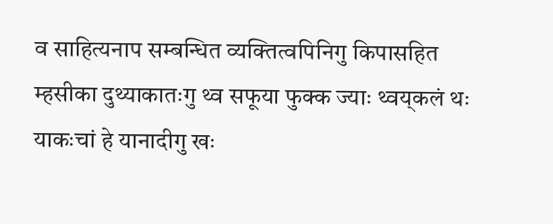व साहित्यनाप सम्बन्धित व्यक्तित्वपिनिगु किपासहित म्हसीका दुथ्याकातःगु थ्व सफूया फुक्क ज्याः थ्वय्‌कलं थः याकःचां हे यानादीगु खः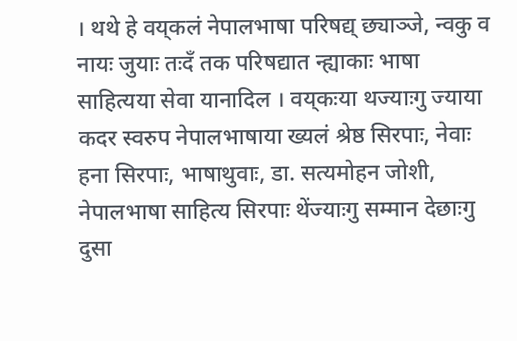। थथे हे वय्‌कलं नेपालभाषा परिषद्य् छ्याञ्जे, न्वकु व नायः जुयाः तःदँ तक परिषद्यात न्ह्याकाः भाषा साहित्यया सेवा यानादिल । वय्‌कःया थज्याःगु ज्याया कदर स्वरुप नेपालभाषाया ख्यलं श्रेष्ठ सिरपाः, नेवाः हना सिरपाः, भाषाथुवाः, डा. सत्यमोहन जोशी, नेपालभाषा साहित्य सिरपाः थेंज्याःगु सम्मान देछाःगु दुसा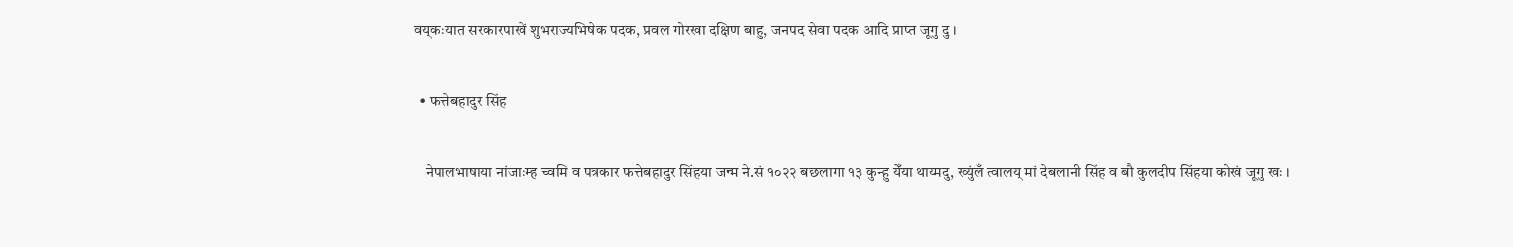वय्‌कःयात सरकारपाखें शुभराज्यभिषेक पदक, प्रवल गोरखा दक्षिण बाहु, जनपद सेवा पदक आदि प्राप्त जूगु दु ।

  • फत्तेबहादुर सिंह

    नेपालभाषाया नांजाःम्ह च्वमि व पत्रकार फत्तेबहादुर सिंहया जन्म ने.सं १०२२ बछलागा १३ कुन्हु येँया थाय्मदु, ख्युंलँ त्वालय् मां देबलानी सिंह व बौ कुलदीप सिंहया कोखं जूगु खः ।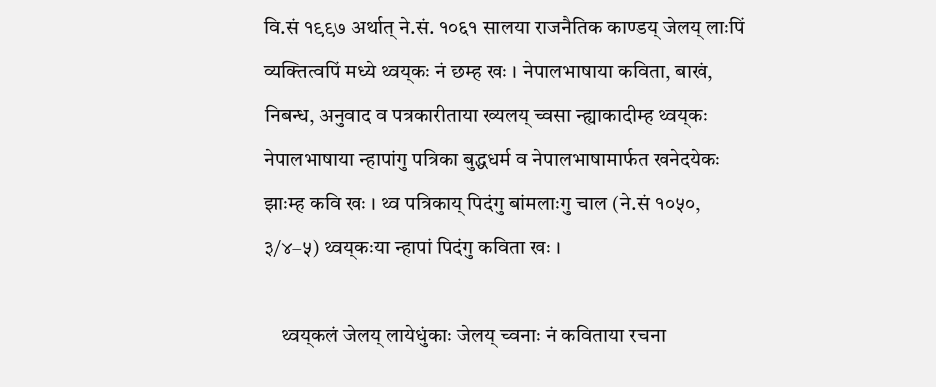वि.सं १९९७ अर्थात् ने.सं. १०६१ सालया राजनैतिक काण्डय् जेलय् लाःपिं व्यक्तित्वपिं मध्ये थ्वय्‌कः नं छम्ह खः । नेपालभाषाया कविता, बाखं, निबन्ध, अनुवाद व पत्रकारीताया ख्यलय् च्वसा न्ह्याकादीम्ह थ्वय्‌कः नेपालभाषाया न्हापांगु पत्रिका बुद्धधर्म व नेपालभाषामार्फत खनेदयेकः झाःम्ह कवि खः । थ्व पत्रिकाय् पिदंगु बांमलाःगु चाल (ने.सं १०५०, ३/४–५) थ्वय्‌कःया न्हापां पिदंगु कविता खः ।

    थ्वय्‌कलं जेलय् लायेधुंकाः जेलय् च्वनाः नं कविताया रचना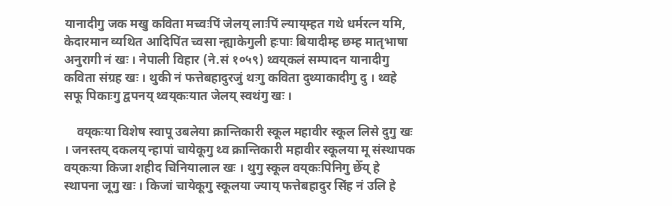यानादीगु जक मखु कविता मच्वःपिं जेलय् लाःपिं ल्याय्‌म्हत गथे धर्मरत्न यमि, केदारमान व्यथित आदिपिंत च्वसा न्ह्याकेगुली हःपाः बियादीम्ह छम्ह मातृभाषा अनुरागी नं खः । नेपाली विहार (ने.सं १०५९) थ्वय्‌कलं सम्पादन यानादीगु कविता संग्रह खः । थुकी नं फत्तेबहादुरजुं थःगु कविता दुथ्याकादीगु दु । थ्वहे सफू पिकाःगु द्वपनय् थ्वय्‌कःयात जेलय् स्वथंगु खः ।

    वय्‌कःया विशेष स्वापू उबलेया क्रान्तिकारी स्कूल महावीर स्कूल लिसे दुगु खः । जनस्तय् दकलय् न्हापां चायेकूगु थ्व क्रान्तिकारी महावीर स्कूलया मू संस्थापक वय्‌कःया किजा शहीद चिनियालाल खः । थुगु स्कूल वय्‌कःपिनिगु छेँय् हे स्थापना जूगु खः । किजां चायेकूगु स्कूलया ज्याय् फत्तेबहादुर सिंह नं उलि हे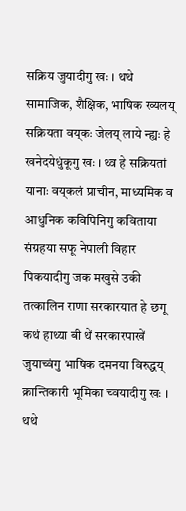सक्रिय जुयादीगु खः । थथे सामाजिक, शैक्षिक, भाषिक ख्यलय् सक्रियता वय्‌कः जेलय् लाये न्ह्यः हे खनेदयेधुंकूगु खः । थ्व हे सक्रियतां यानाः वय्‌कलं प्राचीन, माध्यमिक व आधुनिक कविपिनिगु कविताया संग्रहया सफू नेपाली विहार पिकयादीगु जक मखुसे उकी तत्कालिन राणा सरकारयात हे छगू कथं हाथ्या बी थें सरकारपाखें जुयाच्वंगु भाषिक दमनया विरुद्धय् क्रान्तिकारी भूमिका च्वयादीगु खः । थथे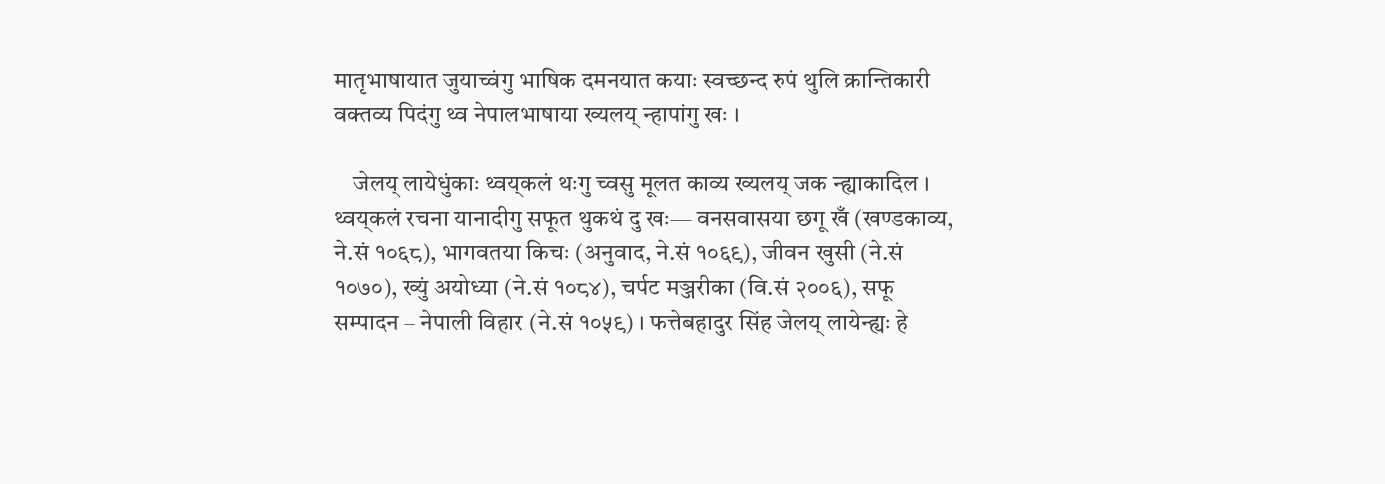मातृभाषायात जुयाच्वंगु भाषिक दमनयात कयाः स्वच्छन्द रुपं थुलि क्रान्तिकारी वक्तव्य पिदंगु थ्व नेपालभाषाया ख्यलय् न्हापांगु खः ।

    जेलय् लायेधुंकाः थ्वय्‌कलं थःगु च्वसु मूलत काव्य ख्यलय् जक न्ह्याकादिल । थ्वय्‌कलं रचना यानादीगु सफूत थुकथं दु खः— वनसवासया छगू खँ (खण्डकाव्य, ने.सं १०६८), भागवतया किचः (अनुवाद, ने.सं १०६९), जीवन खुसी (ने.सं १०७०), ख्युं अयोध्या (ने.सं १०८४), चर्पट मञ्जरीका (वि.सं २००६), सफू सम्पादन – नेपाली विहार (ने.सं १०५९) । फत्तेबहादुर सिंह जेलय् लायेन्ह्यः हे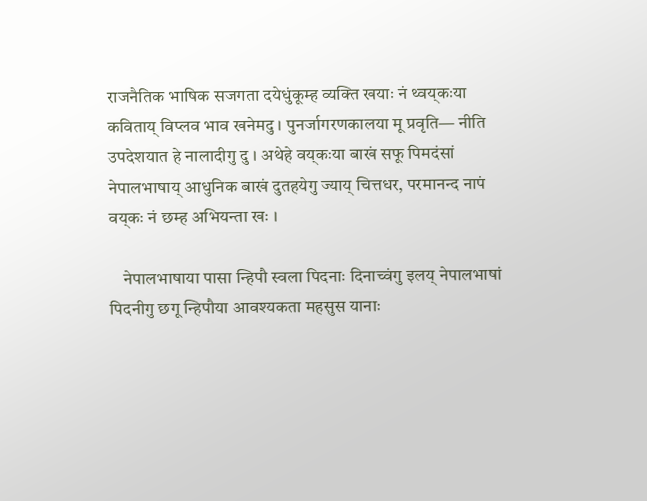राजनैतिक भाषिक सजगता दयेधुंकूम्ह व्यक्ति खयाः नं थ्वय्‌कःया कविताय् विप्लव भाव खनेमदु । पुनर्जागरणकालया मू प्रवृति— नीति उपदेशयात हे नालादीगु दु । अथेहे वय्‌कःया बाखं सफू पिमदंसां नेपालभाषाय् आधुनिक बाखं दुतहयेगु ज्याय् चित्तधर, परमानन्द नापं वय्‌कः नं छम्ह अभियन्ता खः ।

    नेपालभाषाया पासा न्हिपौ स्वला पिदनाः दिनाच्वंगु इलय् नेपालभाषां पिदनीगु छगू न्हिपौया आवश्यकता महसुस यानाः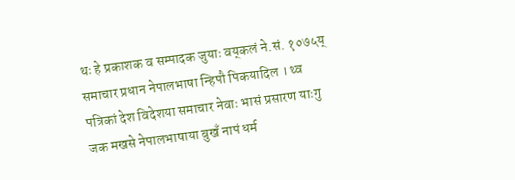थः हे प्रकाशक व सम्पादक जुयाः वय्‌कलं ने.सं. १०७५य् समाचार प्रधान नेपालभाषा न्हिपौ पिकयादिल । थ्व पत्रिकां देश विदेशया समाचार नेवाः भासं प्रसारण याःगु जक मखसे नेपालभाषाया बुखँ नापं धर्म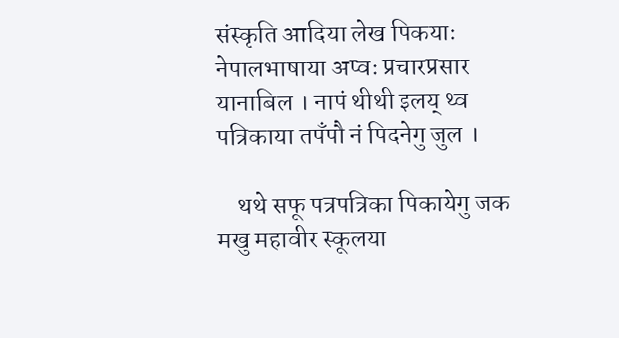संस्कृति आदिया लेख पिकयाः नेपालभाषाया अप्वः प्रचारप्रसार यानाबिल । नापं थीथी इलय् थ्व पत्रिकाया तपँपौ नं पिदनेगु जुल ।

    थथे सफू पत्रपत्रिका पिकायेगु जक मखु महावीर स्कूलया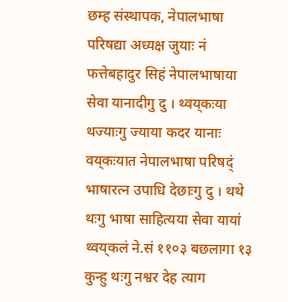छम्ह संस्थापक, नेपालभाषा परिषद्या अध्यक्ष जुयाः नं फत्तेबहादुर सिहं नेपालभाषाया सेवा यानादीगु दु । थ्वय्‌कःया थज्याःगु ज्याया कदर यानाः वय्‌कःयात नेपालभाषा परिषद्ं भाषारत्न उपाधि देछाःगु दु । थथे थःगु भाषा साहित्यया सेवा यायां थ्वय्‌कलं ने.सं ११०३ बछलागा १३ कुन्हु थःगु नश्वर देह त्याग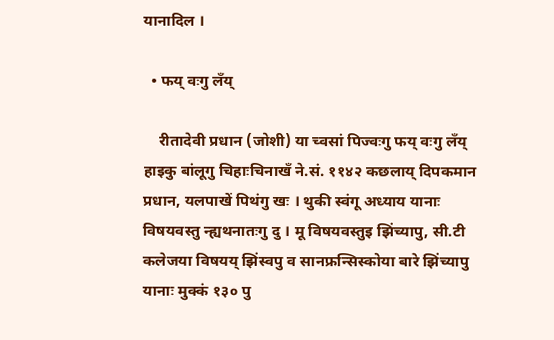यानादिल ।

  • फय् वःगु लँय्

    रीतादेवी प्रधान (जोशी) या च्वसां पिज्वःगु फय् वःगु लँय् हाइकु बांलूगु चिहाःचिनाखँ ने.सं. ११४२ कछलाय् दिपकमान प्रधान, यलपाखें पिथंगु खः । थुकी स्वंगू अध्याय यानाः विषयवस्तु न्ह्यथनातःगु दु । मू विषयवस्तुइ झिंच्यापु, सी.टी कलेजया विषयय् झिंस्वपु व सानफ्रन्सिस्कोया बारे झिंच्यापु यानाः मुक्कं १३० पु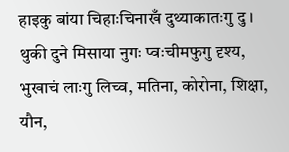हाइकु बांया चिहाःचिनाखँ दुथ्याकातःगु दु । थुकी दुने मिसाया नुगः प्वःचीमफुगु दृश्य, भुखाचं लाःगु लिच्व, मतिना, कोरोना, शिक्षा, यौन,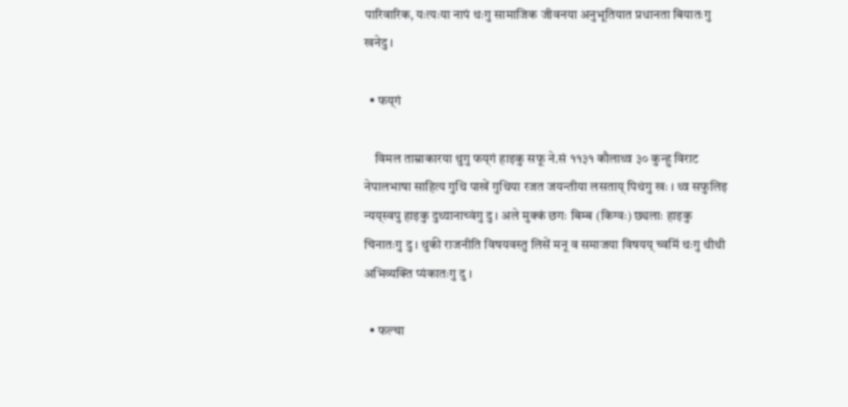पारिवारिक, यःत्यःया नापं थःगु सामाजिक जीवनया अनुभूतियात प्रधानता बियातःगु खनेदु ।

  • फय्‌गं

    विमल ताम्राकारया थुगु फय्‌गं हाइकु सफू ने.सं ११३१ कौलाथ्व ३० कुन्हु विराट नेपालभाषा साहित्य गुथि पाखें गुथिया रजत जयन्तीया लसताय् पिथंगु खः । थ्व सफुलिइ न्यय्‌स्वपु हाइकु दुथ्यानाच्वंगु दु । अले मुक्कं छगः बिम्ब (किग्वः) छ्यलाः हाइकु चिनातःगु दु । थुकी राजनीति विषयवस्तु लिसें मनू व समाजया विषयय् च्वमिं थःगु थीथी अभिव्यक्ति प्यंकातःगु दु ।

  • फल्चा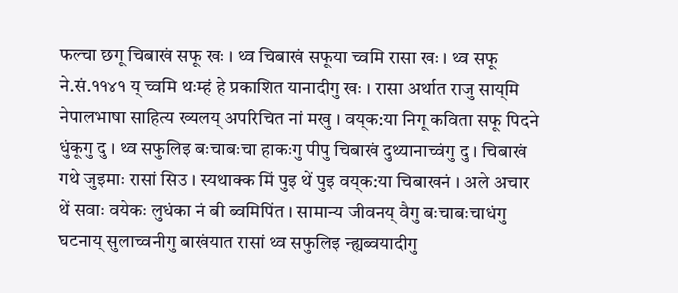फल्चा छगू चिबाखं सफू खः । थ्व चिबाखं सफूया च्वमि रासा खः । थ्व सफू ने.सं.११४१ य् च्वमि थःम्हं हे प्रकाशित यानादीगु खः । रासा अर्थात राजु साय्‌मि नेपालभाषा साहित्य ख्यलय् अपरिचित नां मखु । वय्‌क:या निगू कविता सफू पिदने धुंकूगु दु । थ्व सफुलिइ बःचाबःचा हाकःगु पीपु चिबाखं दुथ्यानाच्वंगु दु । चिबाखं गथे जुइमाः रासां सिउ । स्यथाक्क मिं पुइ थें पुइ वय्‌क:या चिबाखनं । अले अचार थें सवाः वयेकः लुधंका नं बी ब्वमिपिंत । सामान्य जीवनय् वैगु बःचाबःचाधंगु घटनाय् सुलाच्वनीगु बाखंयात रासां थ्व सफुलिइ न्ह्यब्वयादीगु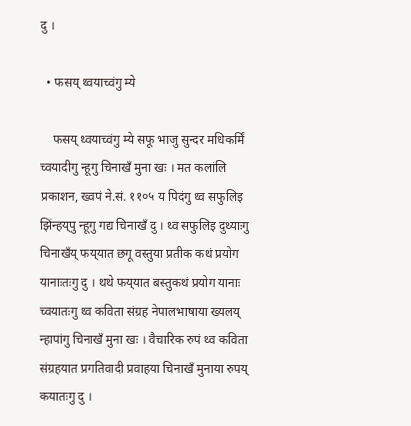दु ।

  • फसय् थ्वयाच्वंगु म्ये

    फसय् थ्वयाच्वंगु म्ये सफू भाजु सुन्दर मधिकर्मिं च्वयादीगु न्हूगु चिनाखँ मुना खः । मत कलांलि प्रकाशन, ख्वपं ने.सं. ११०५ य पिदंगु थ्व सफुलिइ झिंन्हय्‌पु न्हूगु गद्य चिनाखँ दु । थ्व सफुलिइ दुथ्याःगु चिनाखँय् फय्‌यात छगू वस्तुया प्रतीक कथं प्रयोग यानाःतःगु दु । थथे फय्‌यात बस्तुकथं प्रयोग यानाः च्वयातःगु थ्व कविता संग्रह नेपालभाषाया ख्यलय् न्हापांगु चिनाखँ मुना खः । वैचारिक रुपं थ्व कविता संग्रहयात प्रगतिवादी प्रवाहया चिनाखँ मुनाया रुपय् कयातःगु दु ।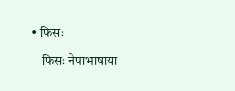• फिसः

    फिसः नेपाभाषाया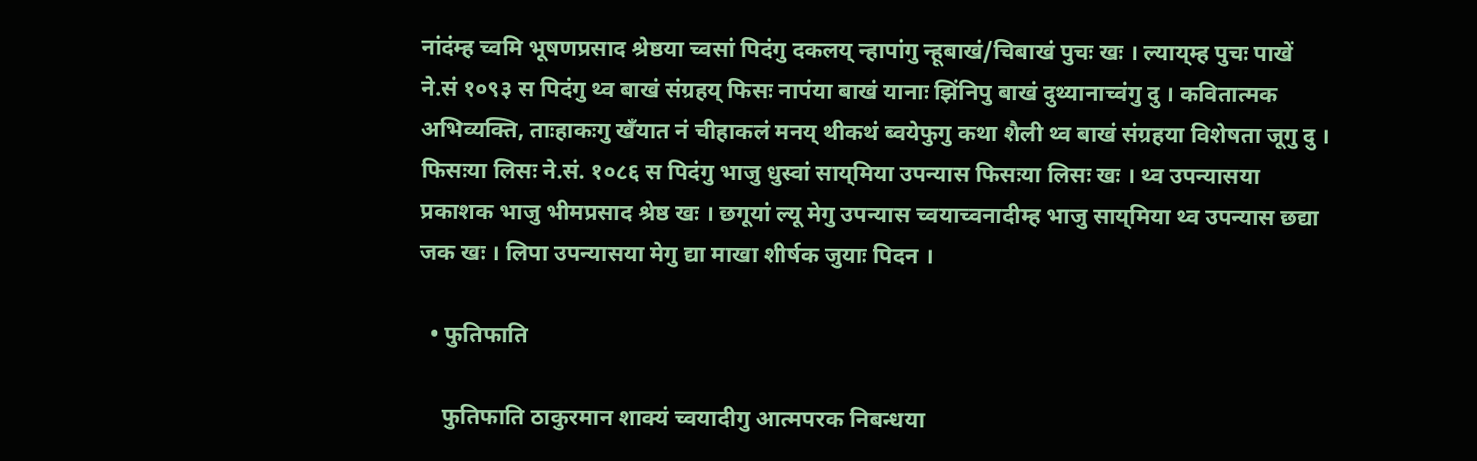नांदंम्ह च्वमि भूषणप्रसाद श्रेष्ठया च्वसां पिदंगु दकलय् न्हापांगु न्हूबाखं/चिबाखं पुचः खः । ल्याय्‌म्ह पुचः पाखें ने.सं १०९३ स पिदंगु थ्व बाखं संग्रहय् फिसः नापंया बाखं यानाः झिंनिपु बाखं दुथ्यानाच्वंगु दु । कवितात्मक अभिव्यक्ति, ताःहाकःगु खँयात नं चीहाकलं मनय् थीकथं ब्वयेफुगु कथा शैली थ्व बाखं संग्रहया विशेषता जूगु दु । फिसःया लिसः ने.सं. १०८६ स पिदंगु भाजु धुस्वां साय्‌मिया उपन्यास फिसःया लिसः खः । थ्व उपन्यासया प्रकाशक भाजु भीमप्रसाद श्रेष्ठ खः । छगूयां ल्यू मेगु उपन्यास च्वयाच्वनादीम्ह भाजु साय्‌मिया थ्व उपन्यास छद्या जक खः । लिपा उपन्यासया मेगु द्या माखा शीर्षक जुयाः पिदन ।

  • फुतिफाति

    फुतिफाति ठाकुरमान शाक्यं च्वयादीगु आत्मपरक निबन्धया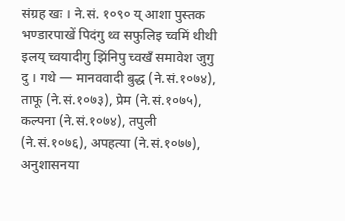संग्रह खः । ने.सं. १०९० य् आशा पुस्तक भण्डारपाखें पिदंगु थ्व सफुलिइ च्वमिं थीथी इलय् च्वयादीगु झिंनिपु च्वखँ समावेश जुगु दु । गथे — मानववादी बुद्ध (ने.सं.१०७४), ताफू (ने.सं.१०७३), प्रेम (ने.सं.१०७५), कल्पना (ने.सं.१०७४), तपुली (ने.सं.१०७६), अपहत्या (ने.सं.१०७७), अनुशासनया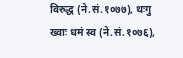विरुद्ध (ने.सं.१०७७), थःगु ख्वाः धमं स्व (ने.सं.१०७६),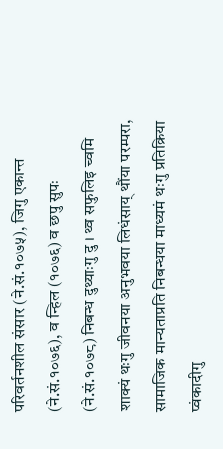परिवर्तनशील संसार (ने.सं.१०७५), जिगु एकान्त (ने.सं.१०७६), व न्हिल (१०७६) व छपु सुपः (ने.सं.१०७८) निबन्ध दुथ्याःगु दु । थ्व सफुलिइ च्वमि शाक्यं थःगु जीवनया अनुभवया लिधंसाय् थौंया परम्परा, सामाजिक मान्यताप्रति निबन्धया माध्यमं थःगु प्रतिक्रिया प्वंकादीगु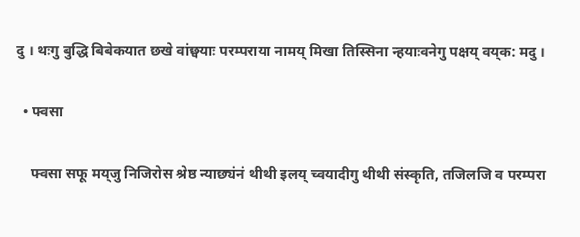दु । थःगु बुद्धि बिबेकयात छखे वांछ्वयाः परम्पराया नामय् मिखा तिस्सिना न्हयाःवनेगु पक्षय् वय्‌क: मदु ।

  • फ्वसा

    फ्वसा सफू मय्‌जु निजिरोस श्रेष्ठ न्याछ्यंनं थीथी इलय् च्वयादीगु थीथी संस्कृति, तजिलजि व परम्परा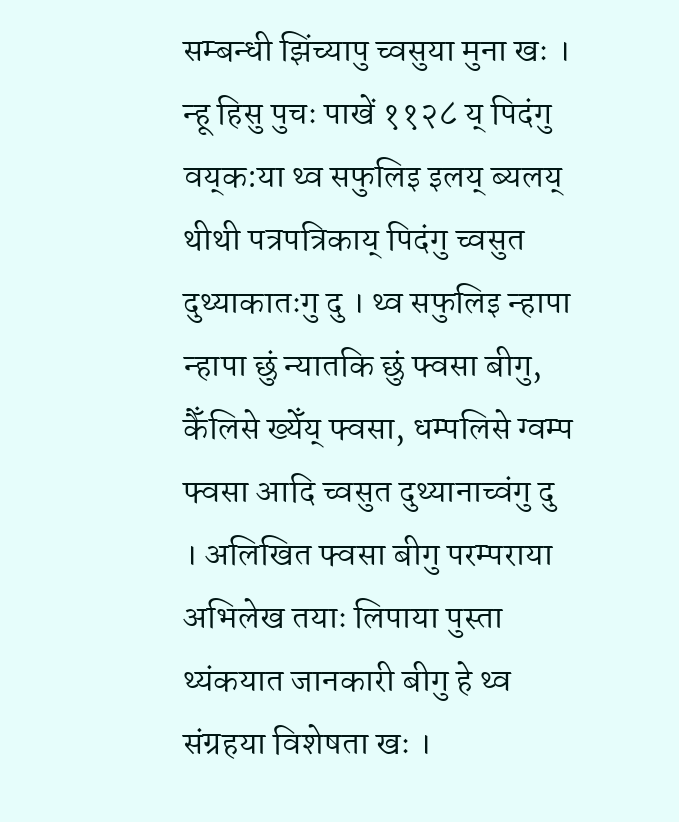सम्बन्धी झिंच्यापु च्वसुया मुना खः । न्हू हिसु पुचः पाखें ११२८ य् पिदंगु वय्‌क:या थ्व सफुलिइ इलय् ब्यलय् थीथी पत्रपत्रिकाय् पिदंगु च्वसुत दुथ्याकातःगु दु । थ्व सफुलिइ न्हापा न्हापा छुं न्यातकि छुं फ्वसा बीगु, कैँलिसे ख्येँय् फ्वसा, धम्पलिसे ग्वम्प फ्वसा आदि च्वसुत दुथ्यानाच्वंगु दु । अलिखित फ्वसा बीगु परम्पराया अभिलेख तयाः लिपाया पुस्ता थ्यंकयात जानकारी बीगु हे थ्व संग्रहया विशेषता खः ।